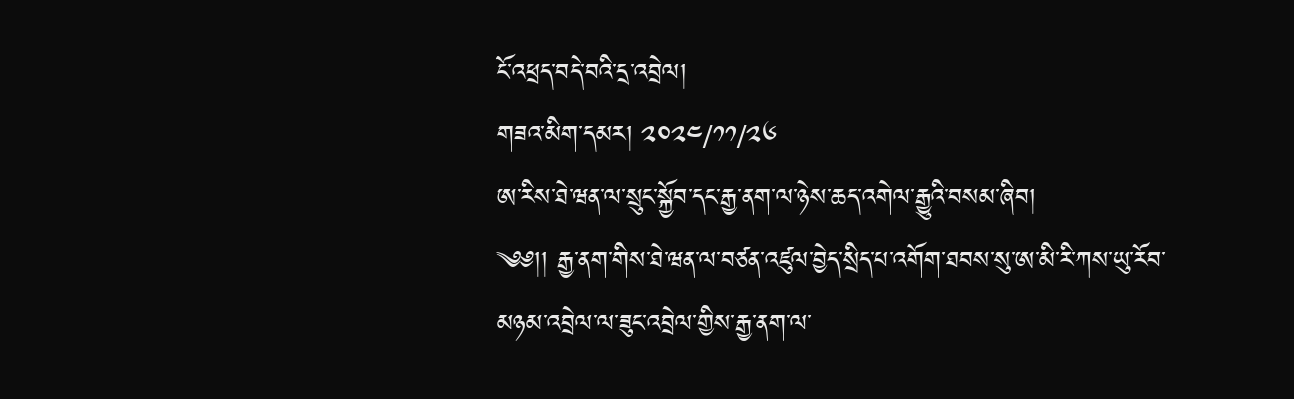ངོ་འཕྲད་བདེ་བའི་དྲ་འབྲེལ།
གཟའ་མིག་དམར། ༢༠༢༤/༡༡/༢༦
ཨ་རིས་ཐེ་ཝན་ལ་སྲུང་སྐྱོབ་དང་རྒྱ་ནག་ལ་ཉེས་ཆད་འགེལ་རྒྱུའི་བསམ་ཞིབ།
༄༅།། རྒྱ་ནག་གིས་ཐེ་ཝན་ལ་བཙན་འཛུལ་བྱེད་སྲིད་པ་འགོག་ཐབས་སུ་ཨ་མི་རི་ཀས་ཡུ་རོབ་མཉམ་འབྲེལ་ལ་ཟུང་འབྲེལ་གྱིས་རྒྱ་ནག་ལ་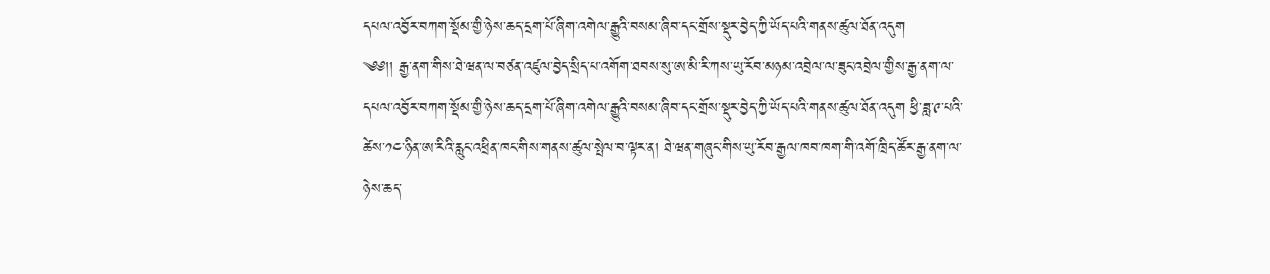དཔལ་འབྱོར་བཀག་སྡོམ་གྱི་ཉེས་ཆད་དྲག་པོ་ཞིག་འགེལ་རྒྱུའི་བསམ་ཞིབ་དང་གྲོས་སྡུར་བྱེད་ཀྱི་ཡོད་པའི་གནས་ཚུལ་ཐོན་འདུག
༄༅།། རྒྱ་ནག་གིས་ཐེ་ཝན་ལ་བཙན་འཛུལ་བྱེད་སྲིད་པ་འགོག་ཐབས་སུ་ཨ་མི་རི་ཀས་ཡུ་རོབ་མཉམ་འབྲེལ་ལ་ཟུང་འབྲེལ་གྱིས་རྒྱ་ནག་ལ་དཔལ་འབྱོར་བཀག་སྡོམ་གྱི་ཉེས་ཆད་དྲག་པོ་ཞིག་འགེལ་རྒྱུའི་བསམ་ཞིབ་དང་གྲོས་སྡུར་བྱེད་ཀྱི་ཡོད་པའི་གནས་ཚུལ་ཐོན་འདུག ཕྱི་ཟླ་༩་པའི་ཚེས་༡༤་ཉིན་ཨ་རིའི་རླུང་འཕྲིན་ཁང་གིས་གནས་ཚུལ་སྤེལ་བ་ལྟར་ན། ཐེ་ཝན་གཞུང་གིས་ཡུ་རོབ་རྒྱལ་ཁབ་ཁག་གི་འགོ་ཁྲིད་ཚོར་རྒྱ་ནག་ལ་ཉེས་ཆད་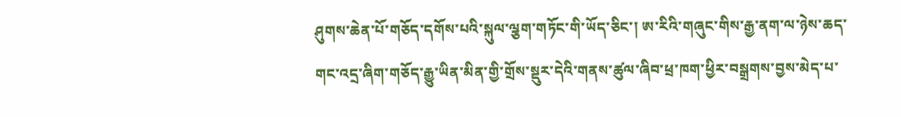ཤུགས་ཆེན་པོ་གཅོད་དགོས་པའི་སྐུལ་ལྕག་གཏོང་གི་ཡོད་ཅིང་། ཨ་རིའི་གཞུང་གིས་རྒྱ་ནག་ལ་ཉེས་ཆད་གང་འདྲ་ཞིག་གཅོད་རྒྱུ་ཡིན་མིན་གྱི་གྲོས་སྡུར་དེའི་གནས་ཚུལ་ཞིབ་ཕྲ་ཁག་ཕྱིར་བསྒྲགས་བྱས་མེད་པ་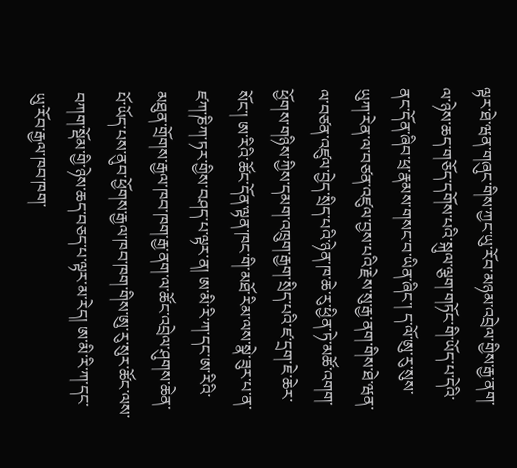ལྟར་ཐེ་ཝན་གཞུང་གིས་ཀྱང་ཡུ་རོབ་མཉམ་འབྲེལ་གྱིས་རྒྱ་ནག་ལ་ཉེས་ཆད་གཅོད་དགོས་པའི་སྐུལ་ལྕག་གཏོང་གི་ཡོད་པ་དེའི་ནང་དོན་ཞིབ་ཕྲ་རྣམས་གསང་བ་ཡིན་ཞིང་། ད་ལོ་ཨུ་རུ་སུས་ཡུཀ་རེན་ལ་བཙན་འཛུལ་བྱས་པའི་རྗེས་སུ་རྒྱ་ནག་གིས་ཐེ་ཝན་ལ་བཙན་འཛུལ་བྱེད་སྲིད་པའི་ཉེན་ཁ་ཆེ་རུ་ཕྱིན་ཏེ་མཚོ་འགག་ཕྱོགས་གཉིས་ཀྱིས་དམག་འཁྲུག་རྒྱག་སྲིད་པའི་ཛ་དྲག་ཇེ་ཆེར་སོང་། ཨ་རིའི་ཚོང་དོན་ལྟན་ཁང་གི་མཐོ་རིམ་ལས་སྣེ་ཟུར་པ་ན་ཛཀ་ཎིཀ་ཏར་གྱིས་བཤད་པ་ལྟར་ན། ཨ་མི་རི་ཀ་དང་ཨ་རིའི་མཐུན་གྲོགས་རྒྱལ་ཁབ་ཁག་རྒྱ་ནག་ལ་ཚོང་འབྲེལ་ཤུགས་ཆེན་པོ་ཡོད་པས་ནུབ་ཕྱོགས་རྒྱལ་ཁབ་ཁག་གིས་ཨུ་རུ་སུར་ཚོང་ལས་བཀག་སྡོམ་གྱི་ཉེས་ཆད་བཅད་པ་ལྟར་མ་རེད། ཨ་མི་རི་ཀ་དང་ཡུ་རོབ་རྒྱལ་ཁབ་ཁག་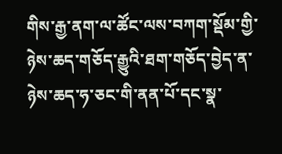གིས་རྒྱ་ནག་ལ་ཚོང་ལས་བཀག་སྡོམ་གྱི་ཉེས་ཆད་གཅོད་རྒྱུའི་ཐག་གཅོད་བྱེད་ན་ཉེས་ཆད་ཧ་ཅང་གི་ནན་པོ་དང་སྣ་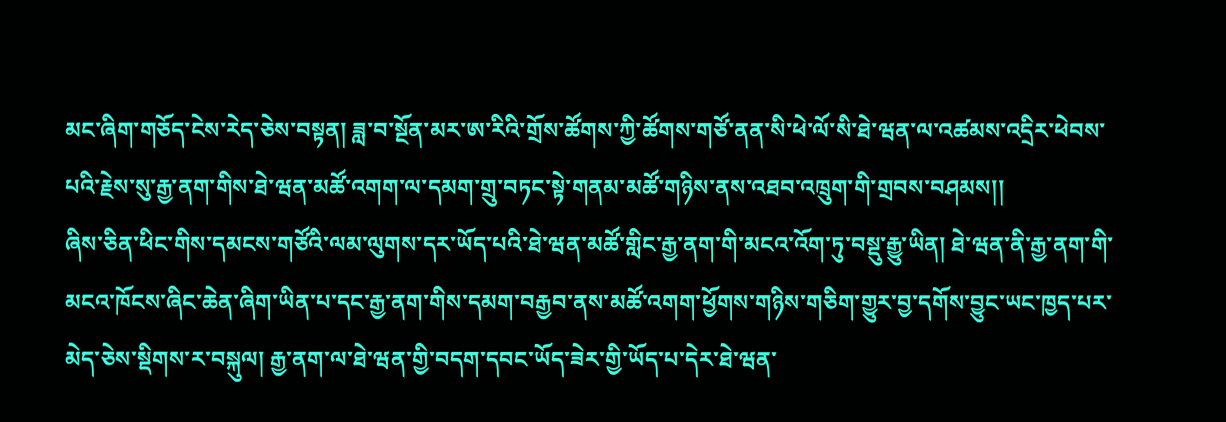མང་ཞིག་གཅོད་ངེས་རེད་ཅེས་བསྟན། ཟླ་བ་སྔོན་མར་ཨ་རིའི་གྲོས་ཚོགས་ཀྱི་ཚོགས་གཙོ་ནན་སི་ཕེ་ལོ་སི་ཐེ་ཝན་ལ་འཚམས་འདྲིར་ཕེབས་པའི་རྗེས་སུ་རྒྱ་ནག་གིས་ཐེ་ཝན་མཚོ་འགག་ལ་དམག་གྲུ་བཏང་སྟེ་གནམ་མཚོ་གཉིས་ནས་འཐབ་འཁྲུག་གི་གྲབས་བཤམས།།
ཞིས་ཅིན་ཕིང་གིས་དམངས་གཙོའི་ལམ་ལུགས་དར་ཡོད་པའི་ཐེ་ཝན་མཚོ་གླིང་རྒྱ་ནག་གི་མངའ་འོག་ཏུ་བསྡུ་རྒྱུ་ཡིན། ཐེ་ཝན་ནི་རྒྱ་ནག་གི་མངའ་ཁོངས་ཞིང་ཆེན་ཞིག་ཡིན་པ་དང་རྒྱ་ནག་གིས་དམག་བརྒྱབ་ནས་མཚོ་འགག་ཕྱོགས་གཉིས་གཅིག་གྱུར་བྱ་དགོས་བྱུང་ཡང་ཁྱད་པར་མེད་ཅེས་སྡིགས་ར་བསྐུལ། རྒྱ་ནག་ལ་ཐེ་ཝན་གྱི་བདག་དབང་ཡོད་ཟེར་གྱི་ཡོད་པ་དེར་ཐེ་ཝན་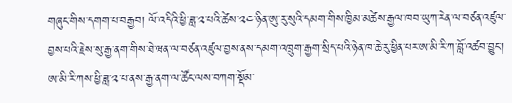གཞུང་གིས་དགག་པ་བརྒྱབ། ལོ་འདིའི་ཕྱི་ཟླ་༢་པའི་ཚེས་༢༤་ཉིན་ཨུ་རུ་སུའི་དམག་གིས་ཁྱིམ་མཚེས་རྒྱལ་ཁབ་ཡུཀ་རེན་ལ་བཙན་འཛུལ་བྱས་པའི་རྗེས་སུ་རྒྱ་ནག་གིས་ཐེ་ཝན་ལ་བཙན་འཛུལ་བྱས་ནས་དམག་འཁྲུག་རྒྱག་སྲིད་པའི་ཉེན་ཁ་ཆེ་རུ་ཕྱིན་པར་ཨ་མི་རི་ཀ་བློ་འཚབ་བྱུང་། ཨ་མི་རི་ཀས་ཕྱི་ཟླ་༢་པ་ནས་རྒྱ་ནག་ལ་ཚོང་ལས་བཀག་སྡོམ་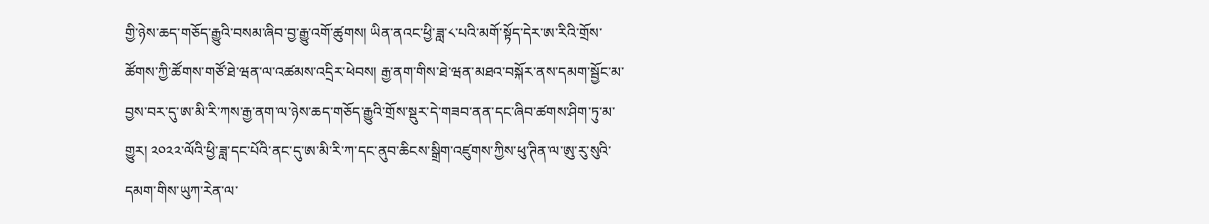གྱི་ཉེས་ཆད་གཅོད་རྒྱུའི་བསམ་ཞིབ་བྱ་རྒྱུ་འགོ་ཚུགས། ཡིན་ནའང་ཕྱི་ཟླ་༨་པའི་མགོ་སྟོད་དེར་ཨ་རིའི་གྲོས་ཚོགས་ཀྱི་ཚོགས་གཙོ་ཐེ་ཝན་ལ་འཚམས་འདྲིར་ཕེབས། རྒྱ་ནག་གིས་ཐེ་ཝན་མཐའ་བསྐོར་ནས་དམག་སྦྱོང་མ་བྱས་བར་དུ་ཨ་མི་རི་ཀས་རྒྱ་ནག་ལ་ཉེས་ཆད་གཅོད་རྒྱུའི་གྲོས་སྡུར་དེ་གཟབ་ནན་དང་ཞིབ་ཚགས་ཤིག་ཏུ་མ་གྱུར། ༢༠༢༢་ལོའི་ཕྱི་ཟླ་དང་པོའི་ནང་དུ་ཨ་མི་རི་ཀ་དང་ནུབ་ཆིངས་སྒྲིག་འཛུགས་ཀྱིས་ཕུ་ཊིན་ལ་ཨུ་རུ་སུའི་དམག་གིས་ཡུཀ་རེན་ལ་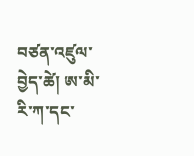བཙན་འཛུལ་བྱེད་ཚེ། ཨ་མི་རི་ཀ་དང་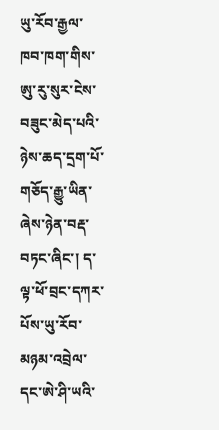ཡུ་རོབ་རྒྱལ་ཁབ་ཁག་གིས་ཨུ་རུ་སུར་ངེས་བཟུང་མེད་པའི་ཉེས་ཆད་དྲག་པོ་གཅོད་རྒྱུ་ཡིན་ཞེས་ཉེན་བརྡ་བཏང་ཞིང་། ད་ལྟ་ཕོ་བྲང་དཀར་པོས་ཡུ་རོབ་མཉམ་འབྲེལ་དང་ཨེ་ཤི་ཡའི་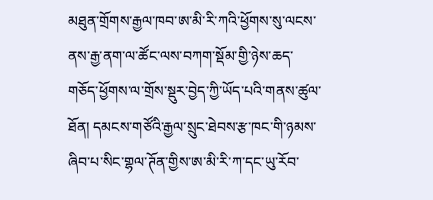མཐུན་གྲོགས་རྒྱལ་ཁབ་ཨ་མི་རི་ཀའི་ཕྱོགས་སུ་ལངས་ནས་རྒྱ་ནག་ལ་ཚོང་ལས་བཀག་སྡོམ་གྱི་ཉེས་ཆད་གཅོད་ཕྱོགས་ལ་གྲོས་སྡུར་བྱེད་ཀྱི་ཡོད་པའི་གནས་ཚུལ་ཐོན། དམངས་གཙོའི་རྒྱལ་སྲུང་ཐེབས་རྩ་ཁང་གི་ཉམས་ཞིབ་པ་སིང་གྷལ་ཊོན་གྱིས་ཨ་མི་རི་ཀ་དང་ཡུ་རོབ་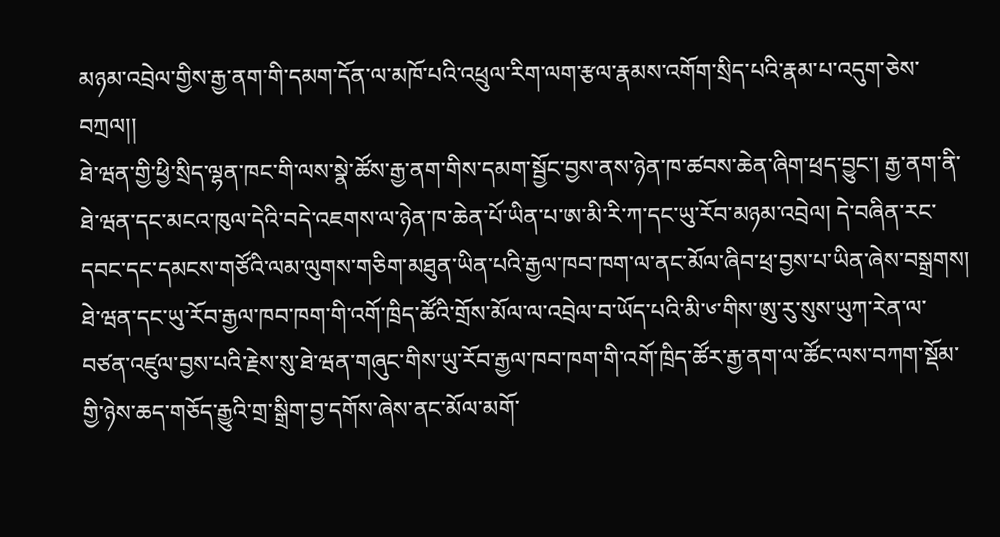མཉམ་འབྲེལ་གྱིས་རྒྱ་ནག་གི་དམག་དོན་ལ་མཁོ་པའི་འཕྲུལ་རིག་ལག་རྩལ་རྣམས་འགོག་སྲིད་པའི་རྣམ་པ་འདུག་ཅེས་བཀྲལ།།
ཐེ་ཝན་གྱི་ཕྱི་སྲིད་ལྷན་ཁང་གི་ལས་སྣེ་ཚོས་རྒྱ་ནག་གིས་དམག་སྦྱོང་བྱས་ནས་ཉེན་ཁ་ཚབས་ཆེན་ཞིག་ཕྲད་བྱུང་། རྒྱ་ནག་ནི་ཐེ་ཝན་དང་མངའ་ཁུལ་དེའི་བདེ་འཇགས་ལ་ཉེན་ཁ་ཆེན་པོ་ཡིན་པ་ཨ་མི་རི་ཀ་དང་ཡུ་རོབ་མཉམ་འབྲེལ། དེ་བཞིན་རང་དབང་དང་དམངས་གཙོའི་ལམ་ལུགས་གཅིག་མཐུན་ཡིན་པའི་རྒྱལ་ཁབ་ཁག་ལ་ནང་མོལ་ཞིབ་ཕྲ་བྱས་པ་ཡིན་ཞེས་བསྒྲགས། ཐེ་ཝན་དང་ཡུ་རོབ་རྒྱལ་ཁབ་ཁག་གི་འགོ་ཁྲིད་ཚོའི་གྲོས་མོལ་ལ་འབྲེལ་བ་ཡོད་པའི་མི་༦་གིས་ཨུ་རུ་སུས་ཡུཀ་རེན་ལ་བཙན་འཛུལ་བྱས་པའི་རྗེས་སུ་ཐེ་ཝན་གཞུང་གིས་ཡུ་རོབ་རྒྱལ་ཁབ་ཁག་གི་འགོ་ཁྲིད་ཚོར་རྒྱ་ནག་ལ་ཚོང་ལས་བཀག་སྡོམ་གྱི་ཉེས་ཆད་གཅོད་རྒྱུའི་གྲ་སྒྲིག་བྱ་དགོས་ཞེས་ནང་མོལ་མགོ་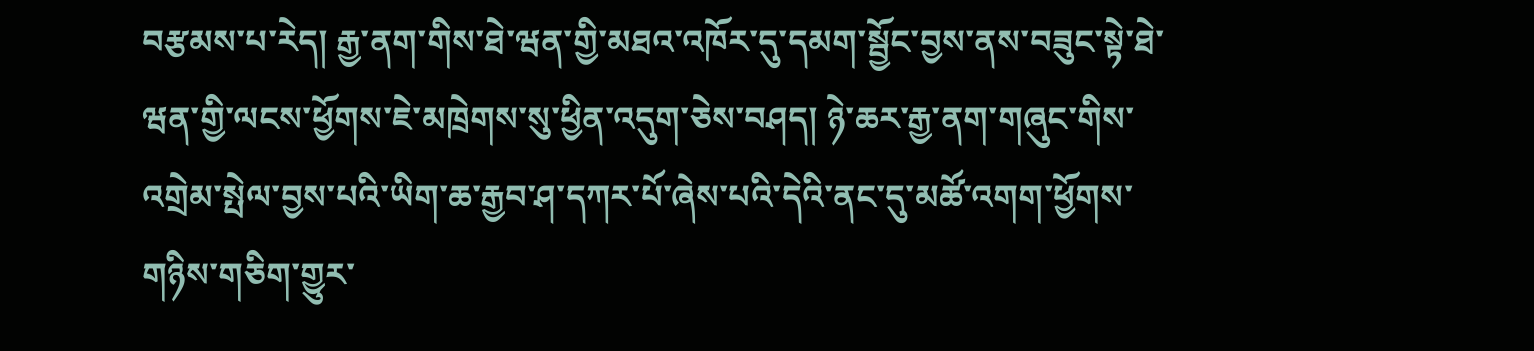བརྩམས་པ་རེད། རྒྱ་ནག་གིས་ཐེ་ཝན་གྱི་མཐའ་འཁོར་དུ་དམག་སྦྱོང་བྱས་ནས་བཟུང་སྟེ་ཐེ་ཝན་གྱི་ལངས་ཕྱོགས་ཇེ་མཁྲེགས་སུ་ཕྱིན་འདུག་ཅེས་བཤད། ཉེ་ཆར་རྒྱ་ནག་གཞུང་གིས་འགྲེམ་སྤེལ་བྱས་པའི་ཡིག་ཆ་རྒྱབ་ཤ་དཀར་པོ་ཞེས་པའི་དེའི་ནང་དུ་མཚོ་འགག་ཕྱོགས་གཉིས་གཅིག་གྱུར་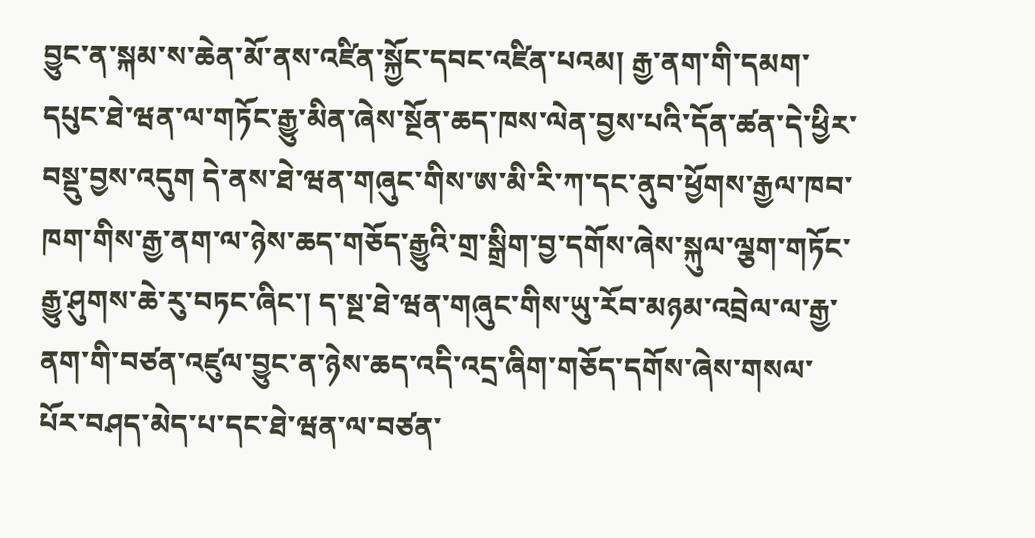བྱུང་ན་སྐམ་ས་ཆེན་མོ་ནས་འཛིན་སྐྱོང་དབང་འཛིན་པའམ། རྒྱ་ནག་གི་དམག་དཔུང་ཐེ་ཝན་ལ་གཏོང་རྒྱུ་མིན་ཞེས་སྔོན་ཆད་ཁས་ལེན་བྱས་པའི་དོན་ཚན་དེ་ཕྱིར་བསྡུ་བྱས་འདུག དེ་ནས་ཐེ་ཝན་གཞུང་གིས་ཨ་མི་རི་ཀ་དང་ནུབ་ཕྱོགས་རྒྱལ་ཁབ་ཁག་གིས་རྒྱ་ནག་ལ་ཉེས་ཆད་གཅོད་རྒྱུའི་གྲ་སྒྲིག་བྱ་དགོས་ཞེས་སྐུལ་ལྕག་གཏོང་རྒྱུ་ཤུགས་ཆེ་རུ་བཏང་ཞིང་། ད་སྔ་ཐེ་ཝན་གཞུང་གིས་ཡུ་རོབ་མཉམ་འབྲེལ་ལ་རྒྱ་ནག་གི་བཙན་འཛུལ་བྱུང་ན་ཉེས་ཆད་འདི་འདྲ་ཞིག་གཅོད་དགོས་ཞེས་གསལ་པོར་བཤད་མེད་པ་དང་ཐེ་ཝན་ལ་བཙན་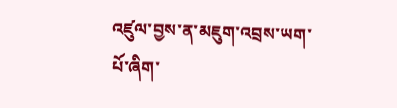འཛུལ་བྱས་ན་མཇུག་འབྲས་ཡག་པོ་ཞིག་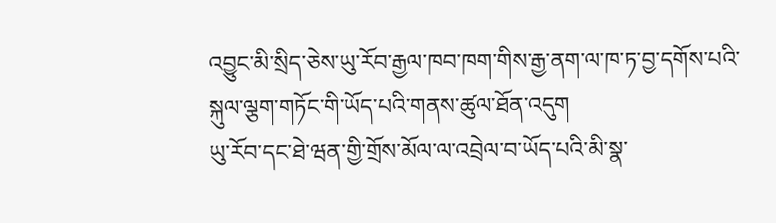འབྱུང་མི་སྲིད་ཅེས་ཡུ་རོབ་རྒྱལ་ཁབ་ཁག་གིས་རྒྱ་ནག་ལ་ཁ་ཏ་བྱ་དགོས་པའི་སྐུལ་ལྕག་གཏོང་གི་ཡོད་པའི་གནས་ཚུལ་ཐོན་འདུག
ཡུ་རོབ་དང་ཐེ་ཝན་གྱི་གྲོས་མོལ་ལ་འབྲེལ་བ་ཡོད་པའི་མི་སྣ་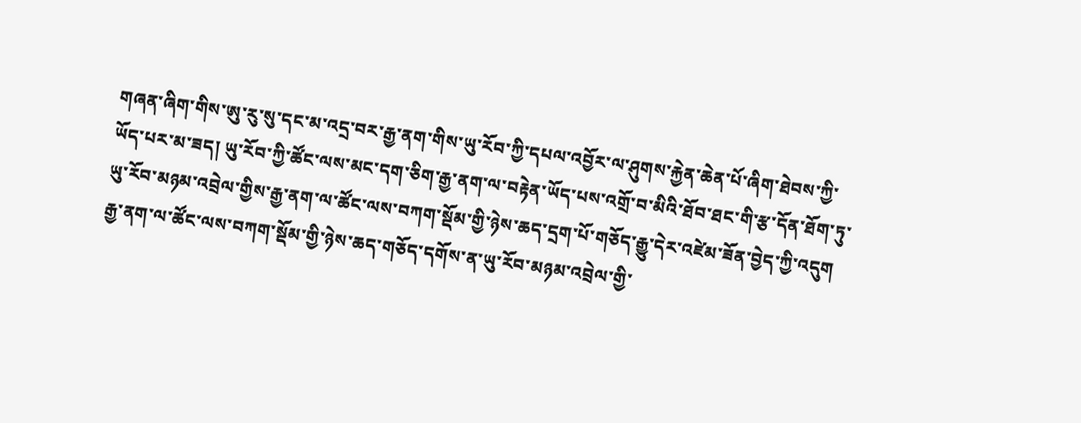གཞན་ཞིག་གིས་ཨུ་རུ་སུ་དང་མ་འདྲ་བར་རྒྱ་ནག་གིས་ཡུ་རོབ་ཀྱི་དཔལ་འབྱོར་ལ་ཤུགས་རྐྱེན་ཆེན་པོ་ཞིག་ཐེབས་ཀྱི་ཡོད་པར་མ་ཟད། ཡུ་རོབ་ཀྱི་ཚོང་ལས་མང་དག་ཅིག་རྒྱ་ནག་ལ་བརྟེན་ཡོད་པས་འགྲོ་བ་མིའི་ཐོབ་ཐང་གི་རྩ་དོན་ཐོག་ཏུ་ཡུ་རོབ་མཉམ་འབྲེལ་གྱིས་རྒྱ་ནག་ལ་ཚོང་ལས་བཀག་སྡོམ་གྱི་ཉེས་ཆད་དྲག་པོ་གཅོད་རྒྱུ་དེར་འཛེམ་ཟོན་བྱེད་ཀྱི་འདུག རྒྱ་ནག་ལ་ཚོང་ལས་བཀག་སྡོམ་གྱི་ཉེས་ཆད་གཅོད་དགོས་ན་ཡུ་རོབ་མཉམ་འབྲེལ་གྱི་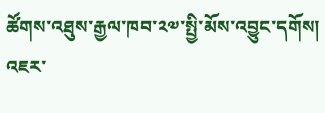ཚོགས་འཐུས་རྒྱལ་ཁབ་༢༧་སྤྱི་མོས་འབྱུང་དགོས། འཇར་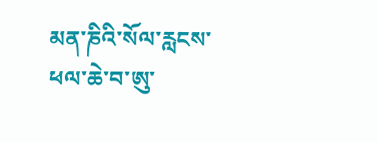མན་ཎིའི་སོལ་རླངས་ཕལ་ཆེ་བ་ཨུ་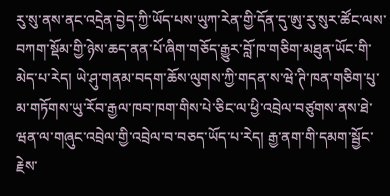རུ་སུ་ནས་ནང་འདྲེན་བྱེད་ཀྱི་ཡོད་པས་ཡུཀ་རེན་གྱི་དོན་དུ་ཨུ་རུ་སུར་ཚོང་ལས་བཀག་སྡོམ་གྱི་ཉེས་ཆད་ནན་པོ་ཞིག་གཅོད་རྒྱུར་བློ་ཁ་གཅིག་མཐུན་ཡོང་གི་མེད་པ་རེད། ཡེ་ཤུ་གནམ་བདག་ཆོས་ལུགས་ཀྱི་གདན་ས་ཝེ་ཊི་ཁན་གཅིག་པུ་མ་གཏོགས་ཡུ་རོབ་རྒྱལ་ཁབ་ཁག་གིས་པེ་ཅིང་ལ་ཕྱི་འབྲེལ་བཙུགས་ནས་ཐེ་ཝན་ལ་གཞུང་འབྲེལ་གྱི་འབྲེལ་བ་བཅད་ཡོད་པ་རེད། རྒྱ་ནག་གི་དམག་སྦྱོང་རྗེས་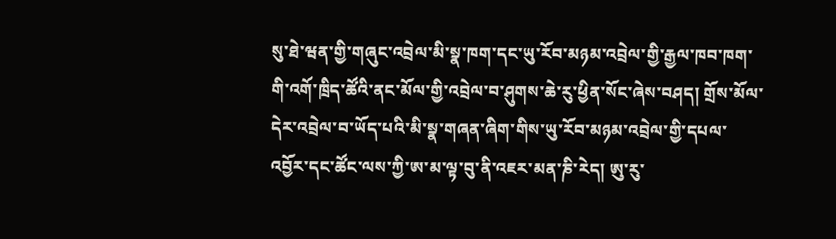སུ་ཐེ་ཝན་གྱི་གཞུང་འབྲེལ་མི་སྣ་ཁག་དང་ཡུ་རོབ་མཉམ་འབྲེལ་གྱི་རྒྱལ་ཁབ་ཁག་གི་འགོ་ཁྲིད་ཚོའི་ནང་མོལ་གྱི་འབྲེལ་བ་ཤུགས་ཆེ་རུ་ཕྱིན་སོང་ཞེས་བཤད། གྲོས་མོལ་དེར་འབྲེལ་བ་ཡོད་པའི་མི་སྣ་གཞན་ཞིག་གིས་ཡུ་རོབ་མཉམ་འབྲེལ་གྱི་དཔལ་འབྱོར་དང་ཚོང་ལས་ཀྱི་ཨ་མ་ལྟ་བུ་ནི་འཇར་མན་ཎི་རེད། ཨུ་རུ་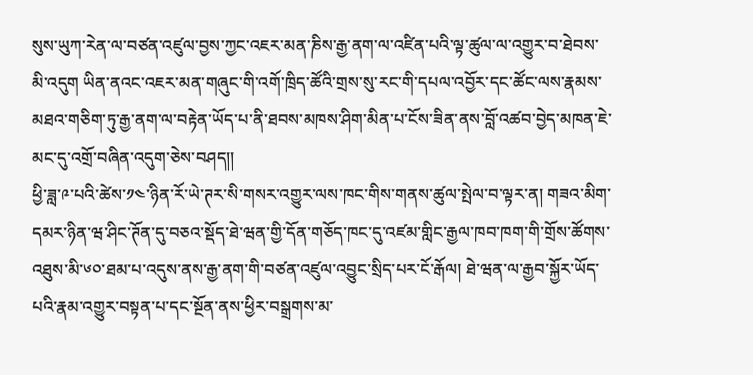སུས་ཡུཀ་རེན་ལ་བཙན་འཛུལ་བྱས་ཀྱང་འཇར་མན་ཎིས་རྒྱ་ནག་ལ་འཛིན་པའི་ལྟ་ཚུལ་ལ་འགྱུར་བ་ཐེབས་མི་འདུག ཡིན་ནའང་འཇར་མན་གཞུང་གི་འགོ་ཁྲིད་ཚོའི་གྲས་སུ་རང་གི་དཔལ་འབྱོར་དང་ཚོང་ལས་རྣམས་མཐའ་གཅིག་ཏུ་རྒྱ་ནག་ལ་བརྟེན་ཡོད་པ་ནི་ཐབས་མཁས་ཤིག་མིན་པ་ངོས་ཟིན་ནས་བློ་འཚབ་བྱེད་མཁན་ཇེ་མང་དུ་འགྲོ་བཞིན་འདུག་ཅེས་བཤད།།
ཕྱི་ཟླ་༩་པའི་ཚེས་༡༤་ཉིན་རོ་ཡེ་ཊར་སི་གསར་འགྱུར་ལས་ཁང་གིས་གནས་ཚུལ་སྤེལ་བ་ལྟར་ན། གཟའ་མིག་དམར་ཉིན་ཝ་ཤིང་ཊོན་དུ་བཅའ་སྡོད་ཐེ་ཝན་གྱི་དོན་གཅོད་ཁང་དུ་འཛམ་གླིང་རྒྱལ་ཁབ་ཁག་གི་གྲོས་ཚོགས་འཐུས་མི་༦༠་ཐམ་པ་འདུས་ནས་རྒྱ་ནག་གི་བཙན་འཛུལ་འབྱུང་སྲིད་པར་ངོ་རྒོལ། ཐེ་ཝན་ལ་རྒྱབ་སྐྱོར་ཡོད་པའི་རྣམ་འགྱུར་བསྟན་པ་དང་སྔོན་ནས་ཕྱིར་བསྒྲགས་མ་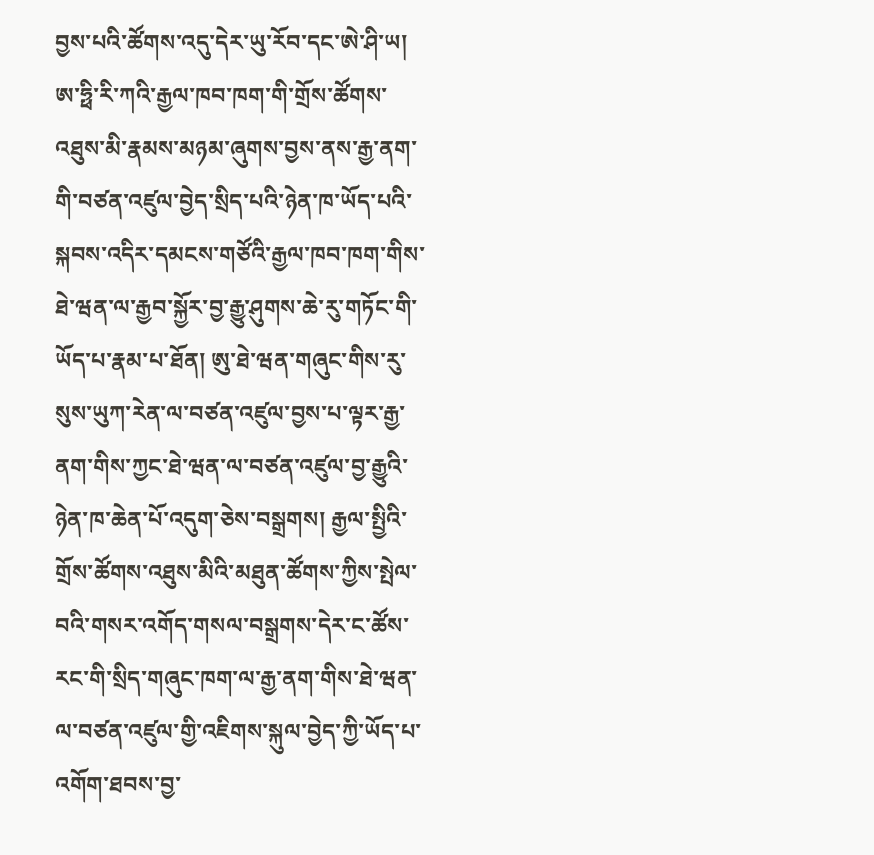བྱས་པའི་ཚོགས་འདུ་དེར་ཡུ་རོབ་དང་ཨེ་ཤི་ཡ། ཨ་ཧྥི་རི་ཀའི་རྒྱལ་ཁབ་ཁག་གི་གྲོས་ཚོགས་འཐུས་མི་རྣམས་མཉམ་ཞུགས་བྱས་ནས་རྒྱ་ནག་གི་བཙན་འཛུལ་བྱེད་སྲིད་པའི་ཉེན་ཁ་ཡོད་པའི་སྐབས་འདིར་དམངས་གཙོའི་རྒྱལ་ཁབ་ཁག་གིས་ཐེ་ཝན་ལ་རྒྱབ་སྐྱོར་བྱ་རྒྱུ་ཤུགས་ཆེ་རུ་གཏོང་གི་ཡོད་པ་རྣམ་པ་ཐོན། ཨུ་ཐེ་ཝན་གཞུང་གིས་རུ་སུས་ཡུཀ་རེན་ལ་བཙན་འཛུལ་བྱས་པ་ལྟར་རྒྱ་ནག་གིས་ཀྱང་ཐེ་ཝན་ལ་བཙན་འཛུལ་བྱ་རྒྱུའི་ཉེན་ཁ་ཆེན་པོ་འདུག་ཅེས་བསྒྲགས། རྒྱལ་སྤྱིའི་གྲོས་ཚོགས་འཐུས་མིའི་མཐུན་ཚོགས་ཀྱིས་སྤེལ་བའི་གསར་འགོད་གསལ་བསྒྲགས་དེར་ང་ཚོས་རང་གི་སྲིད་གཞུང་ཁག་ལ་རྒྱ་ནག་གིས་ཐེ་ཝན་ལ་བཙན་འཛུལ་གྱི་འཇིགས་སྐུལ་བྱེད་ཀྱི་ཡོད་པ་འགོག་ཐབས་བྱ་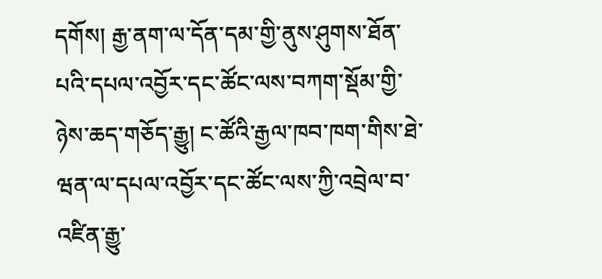དགོས། རྒྱ་ནག་ལ་དོན་དམ་གྱི་ནུས་ཤུགས་ཐོན་པའི་དཔལ་འབྱོར་དང་ཚོང་ལས་བཀག་སྡོམ་གྱི་ཉེས་ཆད་གཅོད་རྒྱུ། ང་ཚོའི་རྒྱལ་ཁབ་ཁག་གིས་ཐེ་ཝན་ལ་དཔལ་འབྱོར་དང་ཚོང་ལས་ཀྱི་འབྲེལ་བ་འཛིན་རྒྱུ་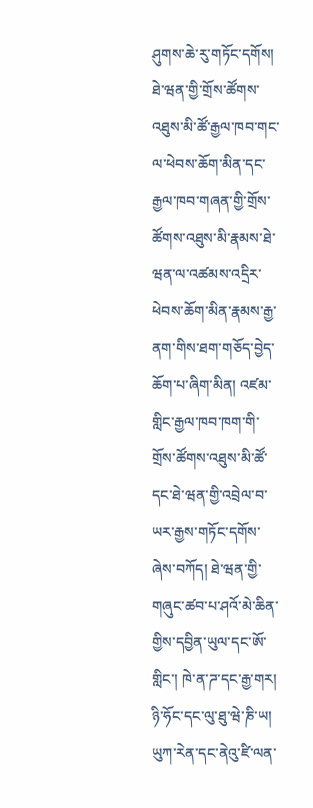ཤུགས་ཆེ་རུ་གཏོང་དགོས། ཐེ་ཝན་གྱི་གྲོས་ཚོགས་འཐུས་མི་ཚོ་རྒྱལ་ཁབ་གང་ལ་ཕེབས་ཆོག་མིན་དང་རྒྱལ་ཁབ་གཞན་གྱི་གྲོས་ཚོགས་འཐུས་མི་རྣམས་ཐེ་ཝན་ལ་འཚམས་འདྲིར་ཕེབས་ཆོག་མིན་རྣམས་རྒྱ་ནག་གིས་ཐག་གཅོད་བྱེད་ཆོག་པ་ཞིག་མིན། འཛམ་གླིང་རྒྱལ་ཁབ་ཁག་གི་གྲོས་ཚོགས་འཐུས་མི་ཚོ་དང་ཐེ་ཝན་གྱི་འབྲེལ་བ་ཡར་རྒྱས་གཏོང་དགོས་ཞེས་བཀོད། ཐེ་ཝན་གྱི་གཞུང་ཚབ་པ་ཤའོ་མེ་ཆིན་གྱིས་དབྱིན་ཡུལ་དང་ཨོ་གླིང་། ཁེ་ན་ཌ་དང་རྒྱ་གར། ཉི་ཧོང་དང་ལུ་ཐུ་ཝེ་ཎི་ཡ། ཡུཀ་རེན་དང་ནེའུ་ཛི་ལན་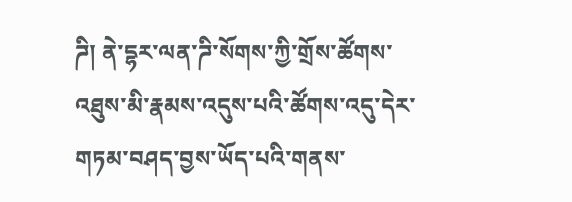ཌི། ནེ་དྷར་ལན་ཌི་སོགས་ཀྱི་གྲོས་ཚོགས་འཐུས་མི་རྣམས་འདུས་པའི་ཚོགས་འདུ་དེར་གཏམ་བཤད་བྱས་ཡོད་པའི་གནས་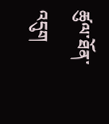ཚུལ་ཐོན་འདུག